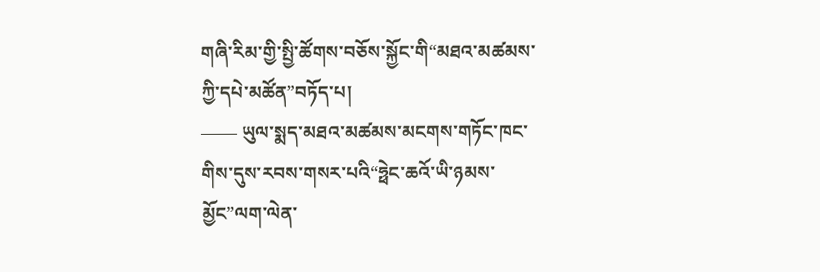གཞི་རིམ་གྱི་སྤྱི་ཚོགས་བཅོས་སྐྱོང་གི“མཐའ་མཚམས་ཀྱི་དཔེ་མཚོན”བཏོད་པ།
—— ཡུལ་སྨད་མཐའ་མཚམས་མངགས་གཏོང་ཁང་གིས་དུས་རབས་གསར་པའི“ཧྥེང་ཆའོ་ཡི་ཉམས་མྱོང”ལག་ལེན་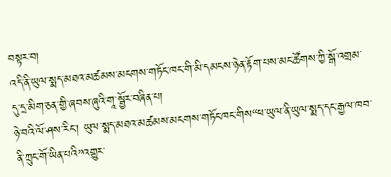བསྟར་བ།
འདི་ནི་ཡུལ་སྨད་མཐའ་མཚམས་མངགས་གཏོང་ཁང་གི་མི་དམངས་ཉེན་རྟོག་པས་མང་ཚོགས་ཀྱི་སྒོ་འགྲམ་དུ་དྲ་མིག་ཅན་གྱི་ཞབས་ཞུའི་གཱ་སྦྱོར་བཞིན་པ།
ཉེ་བའི་ལོ་ཤས་རིང་། ཡུལ་སྨད་མཐའ་མཚམས་མངགས་གཏོང་ཁང་གིས“ཕ་ཡུལ་ནི་ཡུལ་སྨད་དང་རྒྱལ་ཁབ་ནི་ཀྲུང་གོ་ཡིན་པའི”འགྱུར་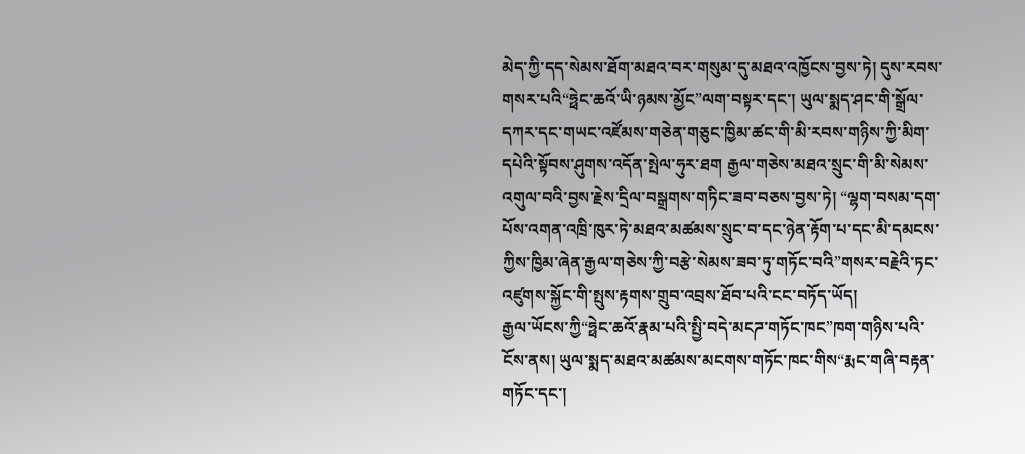མེད་ཀྱི་དད་སེམས་ཐོག་མཐའ་བར་གསུམ་དུ་མཐའ་འཁྱོངས་བྱས་ཏེ། དུས་རབས་གསར་པའི“ཧྥེང་ཆའོ་ཡི་ཉམས་མྱོང”ལག་བསྟར་དང་། ཡུལ་སྨད་ཤང་གི་སྒྲོལ་དཀར་དང་གཡང་འཛོམས་གཅེན་གཅུང་ཁྱིམ་ཚང་གི་མི་རབས་གཉིས་ཀྱི་མིག་དཔེའི་སྟོབས་ཤུགས་འདོན་སྤེལ་ཧུར་ཐག རྒྱལ་གཅེས་མཐའ་སྲུང་གི་མི་སེམས་འགུལ་བའི་བྱས་རྗེས་དྲིལ་བསྒྲགས་གཏིང་ཟབ་བཅས་བྱས་ཏེ། “ལྷག་བསམ་དག་པོས་འགན་འཁྲི་ཁུར་ཏེ་མཐའ་མཚམས་སྲུང་བ་དང་ཉེན་རྟོག་པ་དང་མི་དམངས་ཀྱིས་ཁྱིམ་ཞེན་རྒྱལ་གཅེས་ཀྱི་བརྩེ་སེམས་ཟབ་ཏུ་གཏོང་བའི”གསར་བརྗེའི་ཏང་འཛུགས་སྐྱོང་གི་སྤུས་རྟགས་གྲུབ་འབྲས་ཐོབ་པའི་ངང་བཏོད་ཡོད།
རྒྱལ་ཡོངས་ཀྱི“ཧྥེང་ཆའོ་རྣམ་པའི་སྤྱི་བདེ་མངཌ་གཏོང་ཁང”ཁག་གཉིས་པའི་ངོས་ནས། ཡུལ་སྨད་མཐའ་མཚམས་མངགས་གཏོང་ཁང་གིས“རྨང་གཞི་བརྟན་གཏོང་དང་།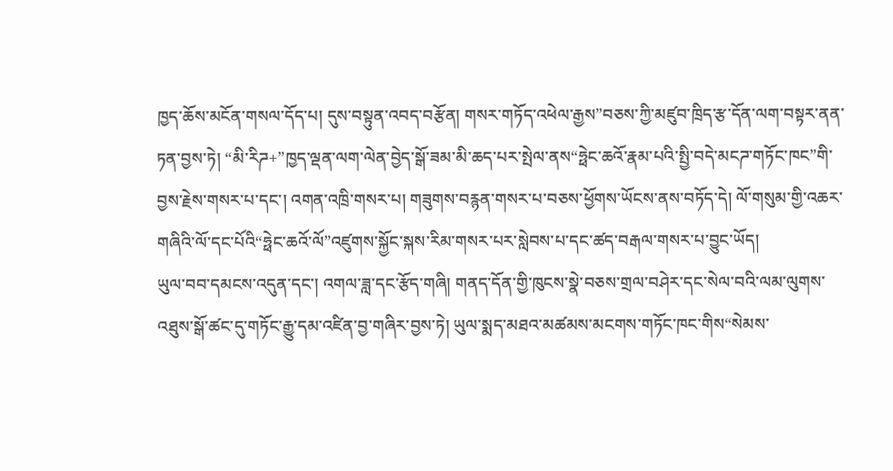ཁྱད་ཆོས་མངོན་གསལ་དོད་པ། དུས་བསྟུན་འབད་བརྩོན། གསར་གཏོད་འཕེལ་རྒྱས”བཅས་ཀྱི་མཛུབ་ཁྲིད་རྩ་དོན་ལག་བསྟར་ནན་ཏན་བྱས་ཏེ། “མི་རིཌ+”ཁྱད་ལྡན་ལག་ལེན་བྱེད་སྒོ་ཟམ་མི་ཆད་པར་སྤེལ་ནས“ཧྥེང་ཆའོ་རྣམ་པའི་སྤྱི་བདེ་མངཌ་གཏོང་ཁང”གི་བྱས་རྗེས་གསར་པ་དང་། འགན་འཁྲི་གསར་པ། གཟུགས་བརྙན་གསར་པ་བཅས་ཕྱོགས་ཡོངས་ནས་བཏོད་དེ། ལོ་གསུམ་གྱི་འཆར་གཞིའི་ལོ་དང་པོའི“ཧྥེང་ཆའོ་ལོ”འཛུགས་སྐྱོང་སྐས་རིམ་གསར་པར་སླེབས་པ་དང་ཚད་བརྒལ་གསར་པ་བྱུང་ཡོད།
ཡུལ་བབ་དམངས་འདུན་དང་། འགལ་ཟླ་དང་རྩོད་གཞི། གནད་དོན་གྱི་ཁུངས་སྣེ་བཅས་གྲལ་བཤེར་དང་སེལ་བའི་ལམ་ལུགས་འཐུས་སྒོ་ཚང་དུ་གཏོང་རྒྱུ་དམ་འཛིན་བྱ་གཞིར་བྱས་ཏེ། ཡུལ་སྨད་མཐའ་མཚམས་མངགས་གཏོང་ཁང་གིས“སེམས་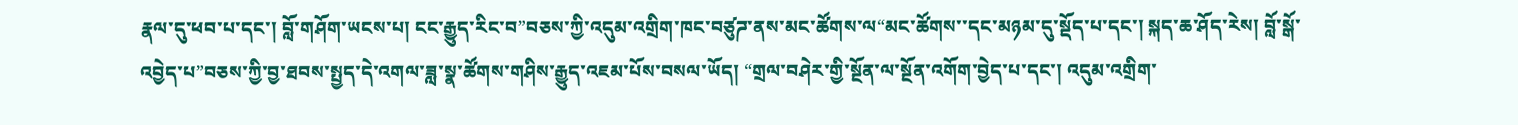རྣལ་དུ་ཕབ་པ་དང་། བློ་གཤོག་ཡངས་པ། ངང་རྒྱུད་རིང་བ”བཅས་ཀྱི་འདུམ་འགྲིག་ཁང་བཙུཌ་ནས་མང་ཚོགས་ལ“མང་ཚོགས་་དང་མཉམ་དུ་སྡོད་པ་དང་། སྐད་ཆ་ཤོད་རེས། བློ་སྒོ་འབྱེད་པ”བཅས་ཀྱི་བྱ་ཐབས་སྤྱད་དེ་འགལ་ཟླ་སྣ་ཚོགས་གཤིས་རྒྱུད་འཇམ་པོས་བསལ་ཡོད། “གྲལ་བཤེར་གྱི་སྔོན་ལ་སྔོན་འགོག་བྱེད་པ་དང་། འདུམ་འགྲིག་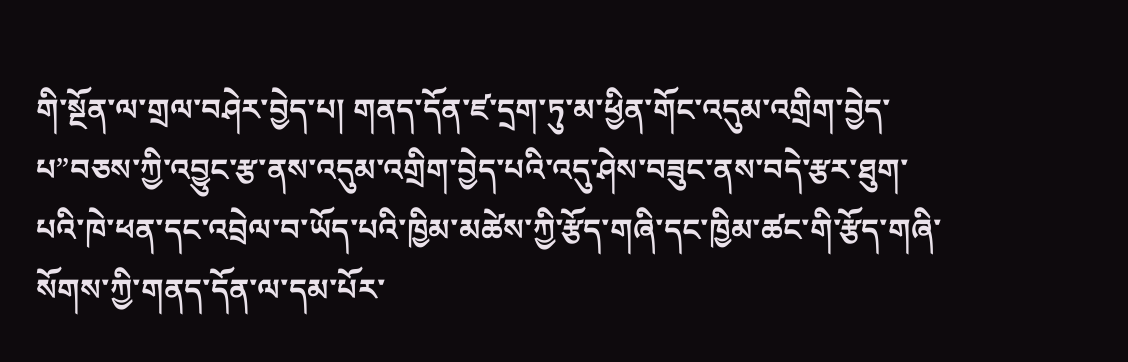གི་སྔོན་ལ་གྲལ་བཤེར་བྱེད་པ། གནད་དོན་ཛ་དྲག་ཏུ་མ་ཕྱིན་གོང་འདུམ་འགྲིག་བྱེད་པ”བཅས་ཀྱི་འབྱུང་རྩ་ནས་འདུམ་འགྲིག་བྱེད་པའི་འདུ་ཤེས་བཟུང་ནས་བདེ་རྩར་ཐུག་པའི་ཁེ་ཕན་དང་འབྲེལ་བ་ཡོད་པའི་ཁྱིམ་མཚེས་ཀྱི་རྩོད་གཞི་དང་ཁྱིམ་ཚང་གི་རྩོད་གཞི་སོགས་ཀྱི་གནད་དོན་ལ་དམ་པོར་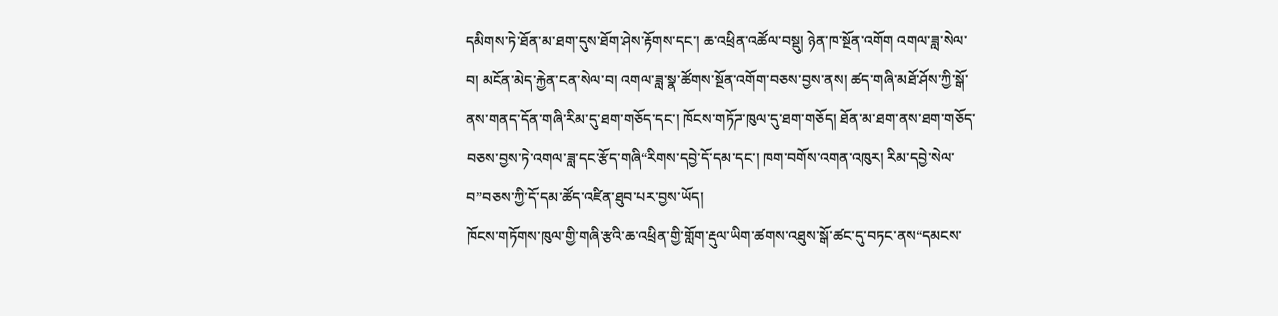དམིགས་ཏེ་ཐོན་མ་ཐག་དུས་ཐོག་ཤེས་རྟོགས་དང་། ཆ་འཕྲིན་འཚོལ་བསྡུ། ཉེན་ཁ་སྔོན་འགོག འགལ་ཟླ་སེལ་བ། མངོན་མེད་རྐྱེན་ངན་སེལ་བ། འགལ་ཟླ་སྣ་ཚོགས་སྔོན་འགོག་བཅས་བྱས་ནས། ཚད་གཞི་མཐོ་ཤོས་ཀྱི་སྒོ་ནས་གནད་དོན་གཞི་རིམ་དུ་ཐག་གཅོད་དང་། ཁོངས་གཏོཌ་ཁུལ་དུ་ཐག་གཅོད། ཐོན་མ་ཐག་ནས་ཐག་གཅོད་བཅས་བྱས་ཏེ་འགལ་ཟླ་དང་རྩོད་གཞི“རིགས་དབྱེ་དོ་དམ་དང་། ཁག་བགོས་འགན་འཁུར། རིམ་དབྱེ་སེལ་བ”བཅས་ཀྱི་དོ་དམ་ཚོད་འཛིན་ཐུབ་པར་བྱས་ཡོད།
ཁོངས་གཏོགས་ཁུལ་གྱི་གཞི་རྩའི་ཆ་འཕྲིན་གྱི་གློག་རྡུལ་ཡིག་ཚགས་འཐུས་སྒོ་ཚང་དུ་བཏང་ནས“དམངས་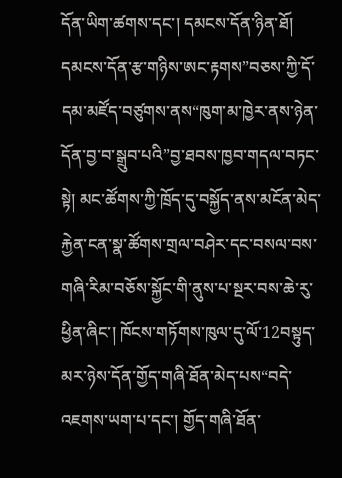དོན་ཡིག་ཚགས་དང་། དམངས་དོན་ཉིན་ཐོ། དམངས་དོན་རྩ་གཉིས་ཨང་རྟགས”བཅས་ཀྱི་དོ་དམ་མཛོད་བཙུགས་ནས“ཁུག་མ་ཁྱེར་ནས་ཉེན་དོན་བྱ་བ་སྒྲུབ་པའི”བྱ་ཐབས་ཁྱབ་གདལ་བཏང་སྟེ། མང་ཚོགས་ཀྱི་ཁྲོད་དུ་བསྐྱོད་ནས་མངོན་མེད་རྐྱེན་ངན་སྣ་ཚོགས་གྲལ་བཤེར་དང་བསལ་བས་གཞི་རིམ་བཅོས་སྐྱོང་གི་ནུས་པ་སྔར་བས་ཆེ་རུ་ཕྱིན་ཞིང་། ཁོངས་གཏོགས་ཁུལ་དུ་ལོ་12བསྟུད་མར་ཉེས་དོན་གྱོད་གཞི་ཐོན་མེད་པས“བདེ་འཇགས་ཡག་པ་དང་། གྱོད་གཞི་ཐོན་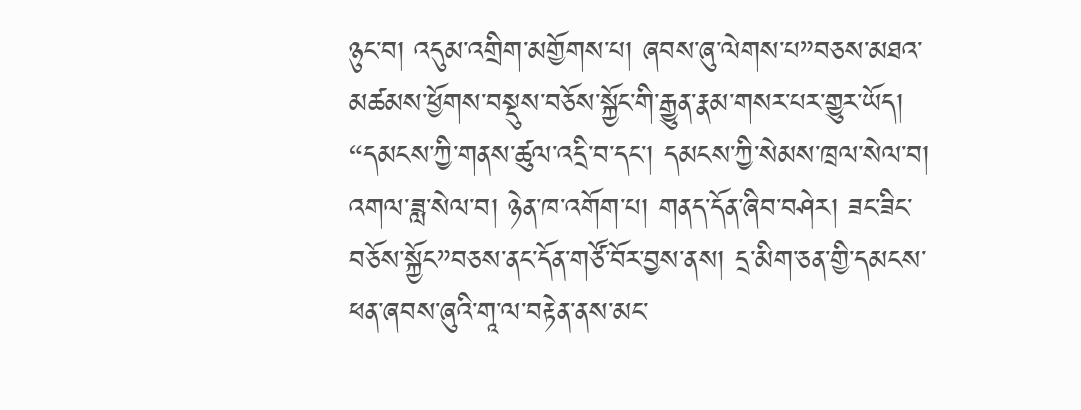ཉུང་བ། འདུམ་འགྲིག་མགྱོགས་པ། ཞབས་ཞུ་ལེགས་པ”བཅས་མཐའ་མཚམས་ཕྱོགས་བསྡུས་བཅོས་སྐྱོང་གི་རྒྱུན་རྣམ་གསར་པར་གྱུར་ཡོད།
“དམངས་ཀྱི་གནས་ཚུལ་འདྲི་བ་དང་། དམངས་ཀྱི་སེམས་ཁྲལ་སེལ་བ། འགལ་ཟླ་སེལ་བ། ཉེན་ཁ་འགོག་པ། གནད་དོན་ཞིབ་བཤེར། ཟང་ཟིང་བཅོས་སྐྱོང”བཅས་ནང་དོན་གཙོ་བོར་བྱས་ནས། དྲ་མིག་ཅན་གྱི་དམངས་ཕན་ཞབས་ཞུའི་གཱ་ལ་བརྟེན་ནས་མང་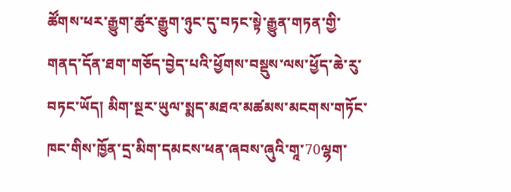ཚོགས་ཕར་རྒྱུག་ཚུར་རྒྱུག་ཉུང་དུ་བཏང་སྟེ་རྒྱུན་གཏན་གྱི་གནད་དོན་ཐག་གཅོད་བྱེད་པའི་ཕྱོགས་བསྡུས་ལས་ཕྱོད་ཆེ་རུ་བཏང་ཡོད། མིག་སྔར་ཡུལ་སྨད་མཐའ་མཚམས་མངགས་གཏོང་ཁང་གིས་ཁྱོན་དྲ་མིག་དམངས་ཕན་ཞབས་ཞུའི་གཱ་70ལྷག་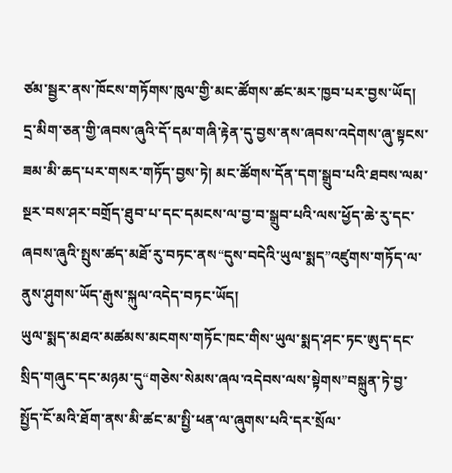ཙམ་སྦྱར་ནས་ཁོངས་གཏོགས་ཁུལ་གྱི་མང་ཚོགས་ཚང་མར་ཁྱབ་པར་བྱས་ཡོད། དྲ་མིག་ཅན་གྱི་ཞབས་ཞུའི་དོ་དམ་གཞི་རྟེན་དུ་བྱས་ནས་ཞབས་འདེགས་ཞུ་སྟངས་ཟམ་མི་ཆད་པར་གསར་གཏོད་བྱས་ཏེ། མང་ཚོགས་དོན་དག་སྒྲུབ་པའི་ཐབས་ལམ་སྔར་བས་ཤར་བགྲོད་ཐུབ་པ་དང་དམངས་ལ་བྱ་བ་སྒྲུབ་པའི་ལས་ཕྱོད་ཆེ་རུ་དང་ཞབས་ཞུའི་སྤུས་ཚད་མཐོ་རུ་བཏང་ནས“དུས་བདེའི་ཡུལ་སྨད”འཛུགས་གཏོད་ལ་ནུས་ཤུགས་ཡོད་རྒུས་སྐུལ་འདེད་བཏང་ཡོད།
ཡུལ་སྨད་མཐའ་མཚམས་མངགས་གཏོང་ཁང་གིས་ཡུལ་སྨད་ཤང་ཏང་ཨུད་དང་སྲིད་གཞུང་དང་མཉམ་དུ“གཅེས་སེམས་ཞལ་འདེབས་ལས་སྟེགས”བསྐྲུན་ཏེ་བྱ་སྤྱོད་ངོ་མའི་ཐོག་ནས་མི་ཚང་མ་སྤྱི་ཕན་ལ་ཞུགས་པའི་དར་སྲོལ་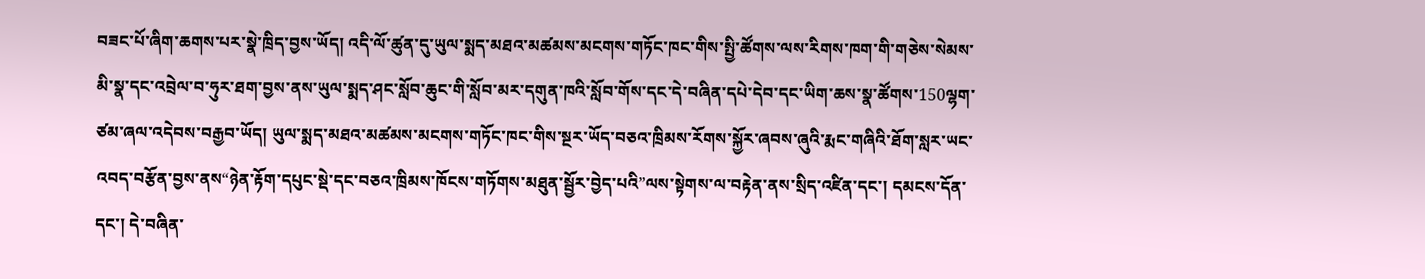བཟང་པོ་ཞིག་ཆགས་པར་སྣེ་ཁྲིད་བྱས་ཡོད། འདི་ལོ་ཚུན་དུ་ཡུལ་སྨད་མཐའ་མཚམས་མངགས་གཏོང་ཁང་གིས་སྤྱི་ཚོགས་ལས་རིགས་ཁག་གི་གཅེས་སེམས་མི་སྣ་དང་འབྲེལ་བ་ཧུར་ཐག་བྱས་ནས་ཡུལ་སྨད་ཤང་སློབ་ཆུང་གི་སློབ་མར་དགུན་ཁའི་སློབ་གོས་དང་དེ་བཞིན་དཔེ་དེབ་དང་ཡིག་ཆས་སྣ་ཚོགས་150ལྷག་ཙམ་ཞལ་འདེབས་བརྒྱབ་ཡོད། ཡུལ་སྨད་མཐའ་མཚམས་མངགས་གཏོང་ཁང་གིས་སྔར་ཡོད་བཅའ་ཁྲིམས་རོགས་སྐྱོར་ཞབས་ཞུའི་རྨང་གཞིའི་ཐོག་སླར་ཡང་འབད་བརྩོན་བྱས་ནས“ཉེན་རྟོག་དཔུང་སྡེ་དང་བཅའ་ཁྲིམས་ཁོངས་གཏོགས་མཐུན་སྦྱོར་བྱེད་པའི”ལས་སྟེགས་ལ་བརྟེན་ནས་སྲིད་འཛིན་དང་། དམངས་དོན་དང་། དེ་བཞིན་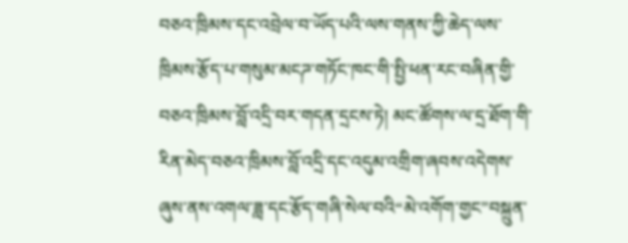བཅའ་ཁྲིམས་དང་འབྲེལ་བ་ཡོད་པའི་ལས་གནས་ཀྱི་ཆེད་ལས་ཁྲིམས་རྩོད་པ་གསུམ་མངཌ་གཏོང་ཁང་གི་སྤྱི་ཕན་རང་བཞིན་གྱི་བཅའ་ཁྲིམས་བློ་འདྲི་བར་གདན་དྲངས་ཏེ། མང་ཚོགས་ལ་དྲ་ཐོག་གི་རིན་མེད་བཅའ་ཁྲིམས་བློ་འདྲི་དང་འདུམ་འགྲིག་ཞབས་འདེགས་ཞུས་ནས་འགལ་ཟླ་དང་རྩོད་གཞི་སེལ་བའི“མེ་འགོག་གྱང”བསྐྲུན་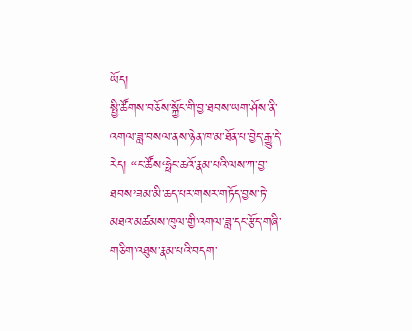ཡོད།
སྤྱི་ཚོགས་བཅོས་སྐྱོང་གི་བྱ་ཐབས་ཡག་ཤོས་ནི་འགལ་ཟླ་བསལ་ནས་ཉེན་ཁ་མ་ཐོན་པ་བྱེད་རྒྱུ་དེ་རེད། “ང་ཚོས‘ཧྥེང་ཆའོ་རྣམ་པའི་ལས་ཀ་བྱ་ཐབས’ཟམ་མི་ཆད་པར་གསར་གཏོད་བྱས་ཏེ་མཐའ་མཚམས་ཁུལ་གྱི་འགལ་ཟླ་དང་རྩོད་གཞི་གཅིག་འཐུས་རྣམ་པའི་བདག་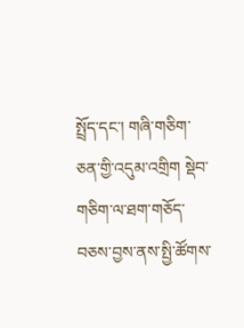སྤྲོད་དང་། གཞི་གཅིག་ཅན་གྱི་འདུམ་འགྲིག སྡེབ་གཅིག་ལ་ཐག་གཅོད་བཅས་བྱས་ནས་སྤྱི་ཚོགས་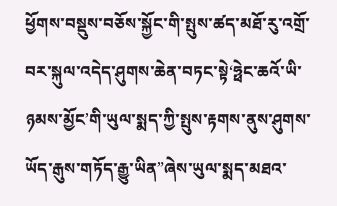ཕྱོགས་བསྡུས་བཅོས་སྐྱོང་གི་སྤུས་ཚད་མཐོ་རུ་འགྲོ་བར་སྐུལ་འདེད་ཤུགས་ཆེན་བཏང་སྟེ‘ཧྥེང་ཆའོ་ཡི་ཉམས་མྱོང’གི་ཡུལ་སྨད་ཀྱི་སྤུས་རྟགས་ནུས་ཤུགས་ཡོད་རྒུས་གཏོད་རྒྱུ་ཡིན”ཞེས་ཡུལ་སྨད་མཐའ་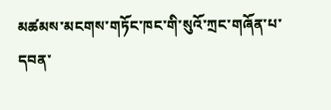མཚམས་མངགས་གཏོང་ཁང་གི་སུའོ་ཀྲང་གཞོན་པ་དབན་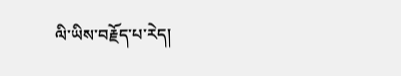ལི་ཡིས་བརྗོད་པ་རེད།